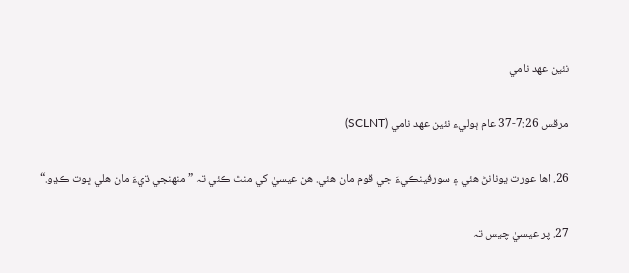نئين عهد نامي

مرقس 7:26-37 عام ٻوليء نئين عهد نامي (SCLNT)

26. اھا عورت يونانڻ ھئي ۽ سورفينڪيءَ جي قوم مان ھئي. ھن عيسيٰ کي منٿ ڪئي تہ ”منھنجي ڌيءَ مان ھلي ڀوت ڪڍو.“

27. پر عيسيٰ چيس تہ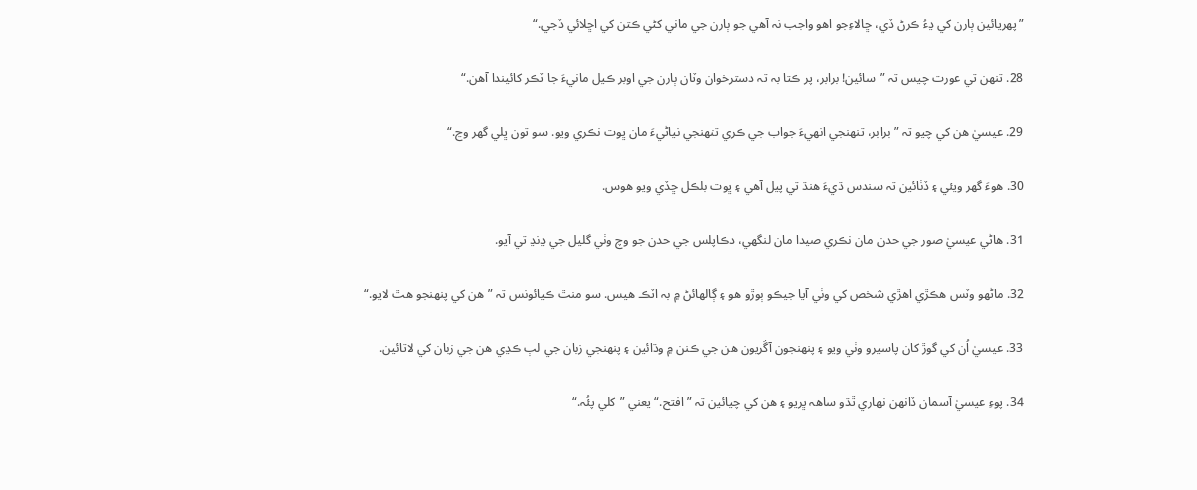”پھريائين ٻارن کي ڍءُ ڪرڻ ڏي، ڇالاءِجو اھو واجب نہ آھي جو ٻارن جي ماني کڻي ڪتن کي اڇلائي ڏجي.“

28. تنھن تي عورت چيس تہ ”سائين! برابر، پر ڪتا بہ تہ دسترخوان وٽان ٻارن جي اوبر ڪيل مانيءَ جا ٽڪر کائيندا آھن.“

29. عيسيٰ ھن کي چيو تہ ”برابر، تنھنجي انھيءَ جواب جي ڪري تنھنجي نياڻيءَ مان ڀوت نڪري ويو. سو تون ڀلي گھر وڃ.“

30. ھوءَ گھر ويئي ۽ ڏٺائين تہ سندس ڌيءَ ھنڌ تي پيل آھي ۽ ڀوت بلڪل ڇڏي ويو ھوس.

31. ھاڻي عيسيٰ صور جي حدن مان نڪري صيدا مان لنگھي، دڪاپلس جي حدن جو وچ وٺي گليل جي ڍنڍ تي آيو.

32. ماڻھو وٽس ھڪڙي اھڙي شخص کي وٺي آيا جيڪو ٻوڙو ھو ۽ ڳالھائڻ ۾ بہ اٽڪ ھيس. سو منٿ ڪيائونس تہ ”ھن کي پنھنجو ھٿ لايو.“

33. عيسيٰ اُن کي گوڙ کان پاسيرو وٺي ويو ۽ پنھنجون آڱريون ھن جي ڪنن ۾ وڌائين ۽ پنھنجي زبان جي لٻ ڪڍي ھن جي زبان کي لاتائين.

34. پوءِ عيسيٰ آسمان ڏانھن نھاري ٿڌو ساھہ ڀريو ۽ ھن کي چيائين تہ ”افتح.“ يعني ”کلي پئُہ.“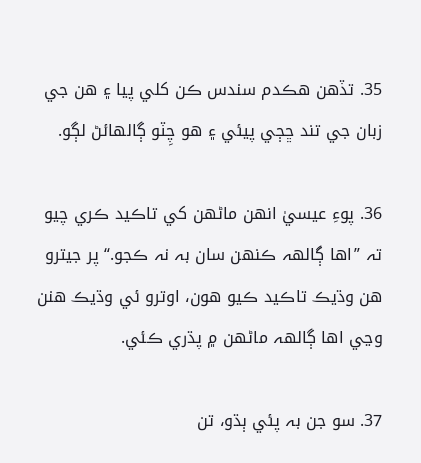35. تڏھن ھڪدم سندس ڪن کلي پيا ۽ ھن جي زبان جي تند ڇڄي پيئي ۽ ھو چِٽو ڳالھائڻ لڳو.

36. پوءِ عيسيٰ انھن ماڻھن کي تاڪيد ڪري چيو تہ ”اھا ڳالھہ ڪنھن سان بہ نہ ڪجو.“ پر جيترو ھن وڌيڪ تاڪيد ڪيو ھون، اوترو ئي وڌيڪ ھنن وڃي اھا ڳالھہ ماڻھن ۾ پڌري ڪئي.

37. سو جن بہ پئي ٻڌو، تن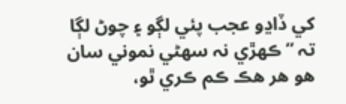کي ڏاڍو عجب پئي لڳو ۽ چوڻ لڳا تہ ”ڪھڙي نہ سھڻي نموني سان ھو ھر ھڪ ڪم ڪري ٿو،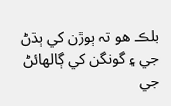بلڪ ھو تہ ٻوڙن کي ٻڌڻ جي ۽ گونگن کي ڳالھائڻ جي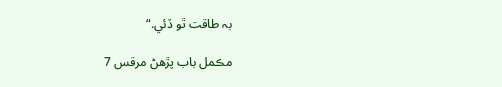بہ طاقت ٿو ڏئي.“

مڪمل باب پڙهڻ مرقس 7